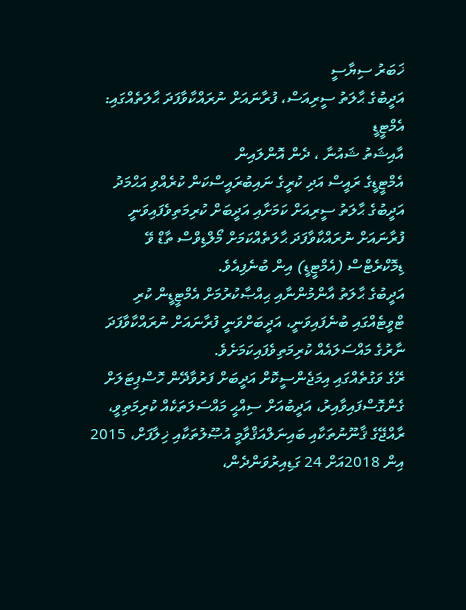ޚަބަރު ސިޔާސީ
އަދީބުގެ ޙާލަތު ސީރިއަސް، ފުރާނައަށް ނުރައްކާވާފަދަ ޙާލަތެއްގައި: އެމްޓީޑީ
އާއިޝަތު ޝައުނާ ، ދެން އޮންލައިން
އެމްޓީޑީގެ ރައީސް އަދި ކުރީގެ ނައިބުރައީސްކަން ކުރެއްވި އަޙްމަދު އަދީބުގެ ޙާލަތު ސީރިއަށް ކަމަށާއި އަދީބަށް ކުރިމަތިވެފައިވަނީ ފުރާނައަށް ނުރައްކާވާފަދަ ޙާލަތެއްކަމަށް މޯލްޑިވްސް ތާޑް ވޭ ޑިމޮކްރެޓްސް (އެމްޓީޑީ) އިން ބުނެފިއެވެ.
އަދީބުގެ ޙާލަތު އާންމުންނާއި ޙިއްޞާކުރުމަށް އެމްޓީޑީން ކުރި ޓްވީޓެއްގައި ބުނެފައިވަނީ، އަދީބަށްވަނީ ފުރާނައަށް ނުރައްކާވާފަދަ ނާރުގެ މައްސަލައެއް ކުރިމަތިވެފައިކަމަށެވެ.
ރޭގެ ވަގުތެއްގައި އިމަޖެންސީކޮށް އަދީބަށް ފަރުވާދޭން ހޮސްޕިޓަލަށް ގެންގޮސްފައިވާއިރު، އަދީބުއަށް ސިއްޙީ މައްސަލަތަކެއް ކުރިމަތިވީ، ރާއްޖޭގެ ޤާނޫނުތަކާއި ބައިނަލްއަޤްވާމީ އުޞޫލުތަކާއި ޚިލާފަށް، 2015 އިން 2018އަށް 24 ގަޑިއިރުވަންދެން،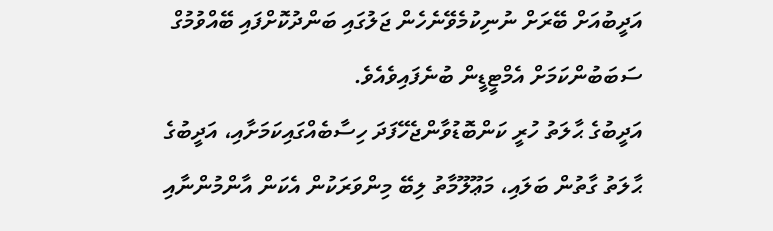އަދީބުއަށް ބޭރަށް ނުނިކުމެވޭނެހެން ޖަލުގައި ބަންދުކޮށްފައި ބޭއްވުމުގް ސަބަބުންކަމަށް އެމްޓީޑީން ބުނެފައިވެއެވެ.
އަދީބުގެ ޙާލަތު ހުރީ ކަންބޮޑުވާންޖެހޭފަދަ ހިސާބެއްގައިކަމަށާއި، އަދީބުގެ ޙާލަތު ގާތުން ބަލައި، މަޢޫލޫމާތު ލިބޭ މިންވަރަކުން އެކަން އާންމުންނާއި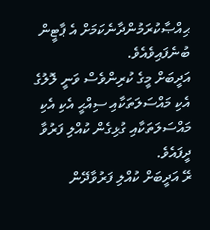ޙިއްޞާކުރަމުންދާނެކަމަށް އެ ޕާޓީން ބުނެފައިވެއެވެ.
އަދީބަށް މީގެ ކުރިންވެސް ވަނީ ލޮލުގެ އެކި މައްސަލަތަކާއި ސިއްޙީ އެކި އެކި މައްސަލަތަކާއި ގުޅިގެން ކުއްލި ފަރުވާ ދީފައެވެ.
ރޭ އަދީބަށް ކުއްލި ފަރުވާދޭން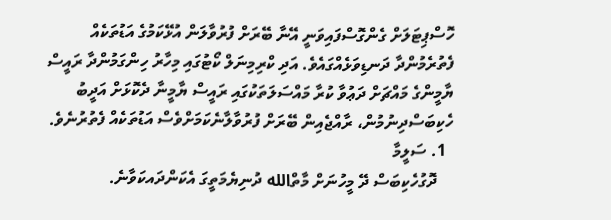ހޮސްޕިޓަލަށް ގެންގޮސްފައިވަނީ އޭނާ ބޭރަށް ފުރުވާލަން އުޅޭކަމުގެ އަޑުތަކެއް ފެތުރެމުންދާ ދަނޑިވަޅެއްގައެވެ. އަދި ކްރިމިނަލް ކޯޓުގައި މިހާރު ހިންގަމުންދާ ރައީސް ޔާމީންގެ މައްޗަށް ދަޢުވާ ކުރާ މައްސަލަތަކުގައި ރައީސް ޔާމީނާ ދެކޮޅަށް އަދީބު ހެކިބަސްދިނުމުން، ރާއްޖެއިން ބޭރަށް ފުރުވާލާނެކަމަށްވެސް އަޑުތަކެއް ފެތުރުނެވެ.
  1. ސަލީމާ
    ދޮގުހެކިބަސް ދޭ މީހުނަށް މާތްالله ދުނިޔެމަތީގަ އެކަންދައކަވާނެ.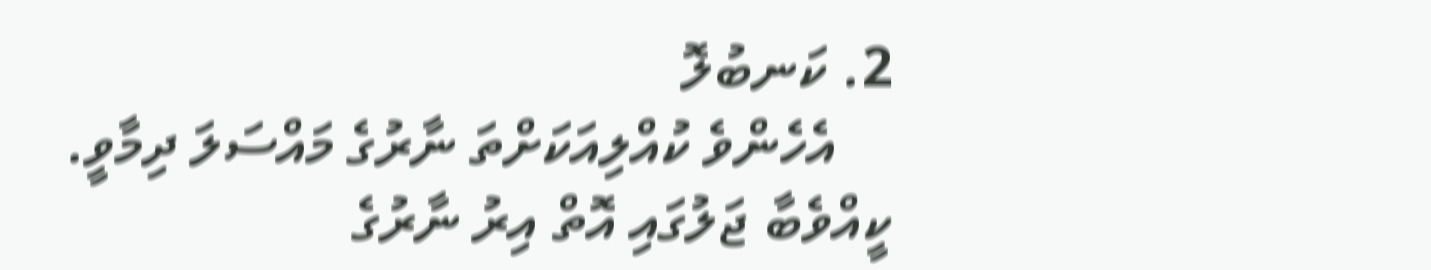2. ކަނބުލޮ
    އެހެންވެ ކުއްލިއަކަށްތަ ނާރުގެ މައްސަލަ ދިމާވީ. ކީއްވެބާ ޖަލުގައި އޮތް އިރު ނާރުގެ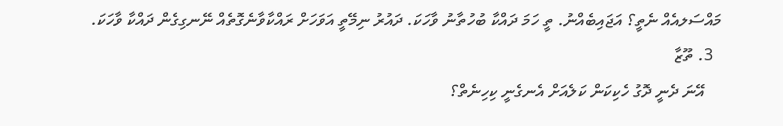މައްސަލއެއް ނެތީ؟ އަޖައިބެއްނު. ތީ ހަމަ ދައްކާ ބުހުތާނު ވާހަކަ. ދައުރު ނިމޭތީ އަވަހަށް ރައްކާވާނެގޮތެއް ނޭނގިގެން ދައްކާ ވާހަކަ.
  3. ތޫޒާ
    އޭނަ ދެނީ ދޮގު ހެކިކަން ކަލެއަށް އެނގެނީ ކިހިނެތް؟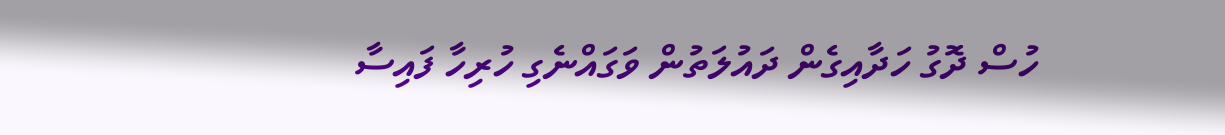ހުސް ދޮގު ހަދާއިގެން ދައުލަތުން ވަގައްނެގި ހުރިހާ ފައިސާ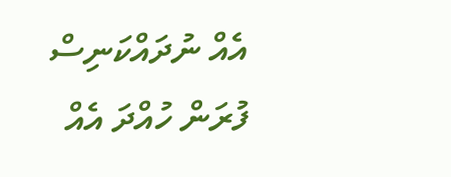އެއް ނުދައްކަނިސް ފުރަން ހުއްދަ އެއް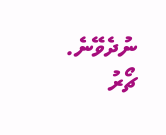ނުދެވޭނެ. ޗޯރު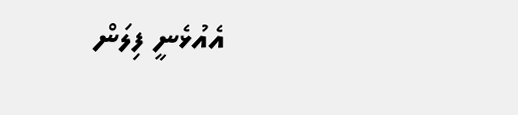އެއުޅެނީ ފިލަން